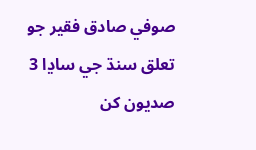صوفي صادق فقير جو تعلق سنڌ جي ساڍا 3 صديون کن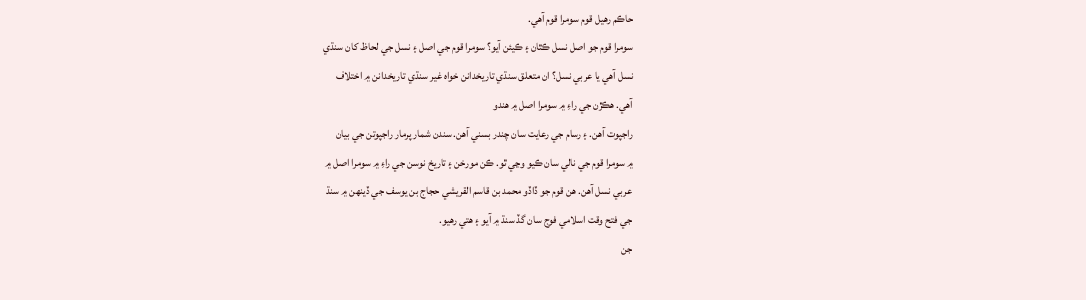حاڪم رهيل قوم سومرا قوم آهي.
سومرا قوم جو اصل نسل ڪٿان ۽ ڪيئن آيو؟ سومرا قوم جي اصل ۽ نسل جي لحاظ کان سنڌي
نسل آهي يا عربي نسل؟ ان متعلق سنڌي تاريخدانن خواه غير سنڌي تاريخدانن ۾ اختلاف
آهي. هڪڙن جي راءِ ۾ سومرا اصل ۾ هندو
راجپوت آهن. ۽ رسام جي رعايت سان چندر بسني آهن. سندن شمار پرمار راجپوتن جي بيان
۾ سومرا قوم جي نالي سان ڪيو وڃي ٿو. ڪن مورخن ۽ تاريخ نوسن جي راءِ ۾ سومرا اصل ۾
عربي نسل آهن. هن قوم جو ڏاڏو محمد بن قاسم القريشي حجاج بن يوسف جي ڏينهن ۾ سنڌ
جي فتح وقت اسلامي فوج سان گڏ سنڌ ۾ آيو ۽ هتي رهيو.
جن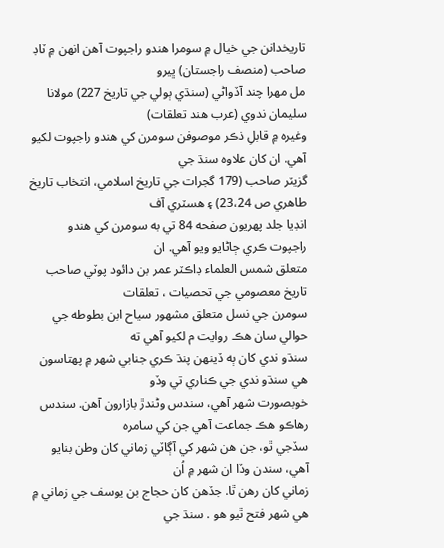تاريخدانن جي خيال ۾ سومرا هندو راجپوت آهن انهن ۾ ٽاڊ صاحب (منصف راجستان) ڀيرو
مل مهرا چند آڏواڻي (سنڌي ٻولي جي تاريخ 227) مولانا سليمان ندوي (عرب هند تعلقات)
وغيره ۾ قابلِ ذڪر موصوفن سومرن کي هندو راجپوت لکيو آهي. ان کان علاوه سنڌ جي
گزيٽر صاحب (179 گجرات جي تاريخ اسلامي، انتخاب تاريخ طاهري ص 23،24) ۽ هسٽري آف
انڊيا جلد پهريون صفحه 84 تي به سومرن کي هندو راجپوت ڪري ڄاڻايو ويو آهي. ان
متعلق شمس العلماء ڊاڪٽر عمر بن دائود پوٽي صاحب تاريخ معصومي جي تحصيات ، تعلقات
سومرن جي نسل متعلق مشهور سياح ابن بطوطه جي حوالي سان هڪ روايت م لکيو آهي ته
سنڌو ندي کان ٻه ڏينهن پنڌ ڪري جنابي شهر ۾ پهتاسون هي سنڌو ندي جي ڪناري تي وڏو
خوبصورت شهر آهي، سندس وڻندڙ بازارون آهن. سندس رهاڪو هڪ جماعت آهي جن کي سامره
سڏجي ٿو، جن هن شهر کي آڳاٽي زماني کان وطن بنايو آهي، سندن وڏا ان شهر ۾ اُن
زماني کان رهن ٿا. جڏهن کان حجاج بن يوسف جي زماني ۾ هي شهر فتح ٿيو هو . سنڌ جي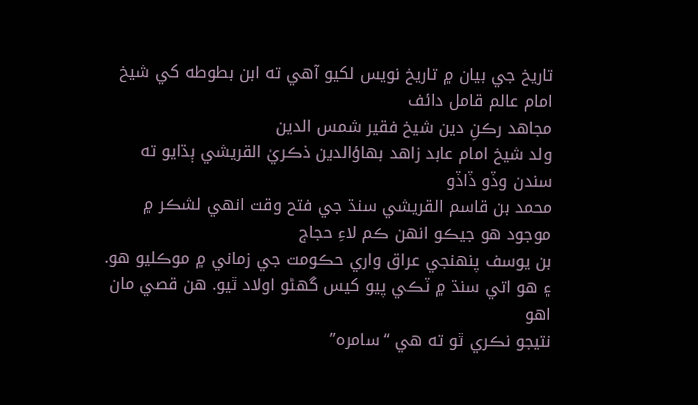تاريخ جي بيان ۾ تاريخ نويس لکيو آهي ته ابن بطوطه کي شيخ امام عالم قامل دائف
مجاهد رڪنِ دين شيخ فقير شمس الدين
ولد شيخ امام عابد زاهد بهاؤالدين ذڪريٰ القريشي ٻڌايو ته سندن وڏو ڏاڏو
محمد بن قاسم القريشي سنڌ جي فتح وقت انهي لشڪر ۾ موجود هو جيڪو انهن ڪم لاءِ حجاج
بن يوسف پنهنجي عراق واري حڪومت جي زماني ۾ موڪليو هو. ۽ هو اتي سنڌ ۾ ٽڪي پيو کيس گهڻو اولاد ٿيو. هن قصي مان اهو
نتيجو نڪري ٿو ته هي “سامره”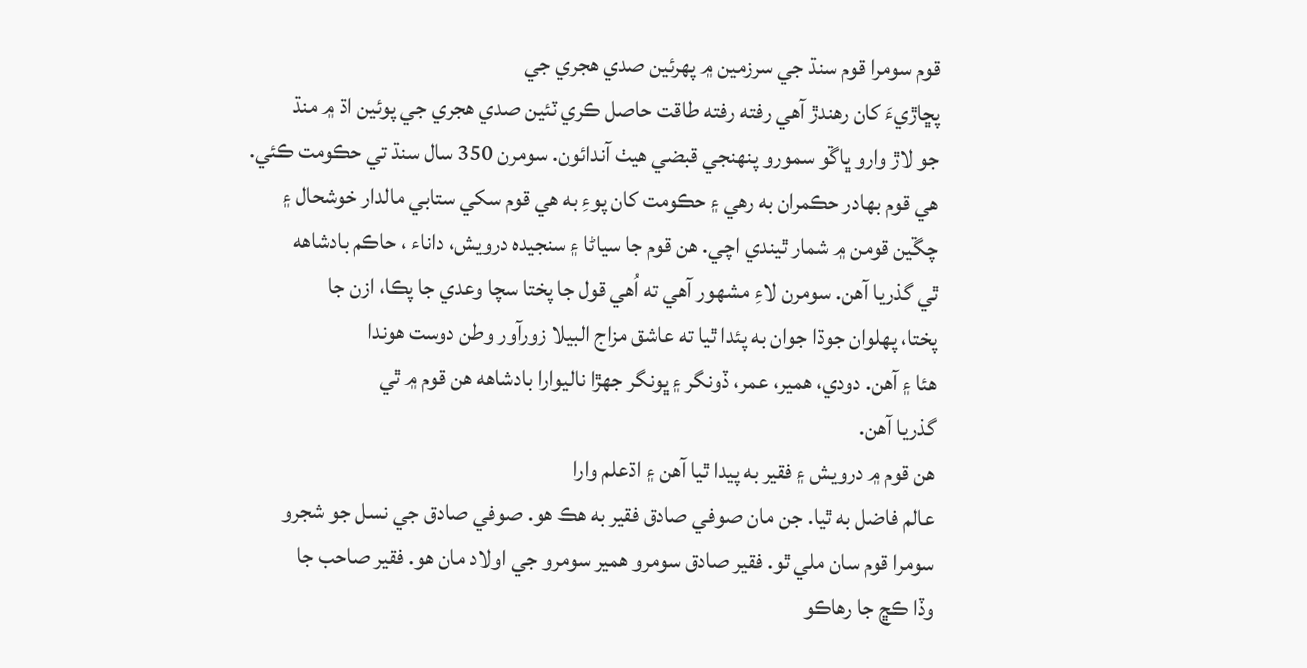قوم سومرا قوم سنڌ جي سرزمين ۾ پهرئين صدي هجري جي
پڇاڙيءَ کان رهندڙ آهي رفته رفته طاقت حاصل ڪري ٽئين صدي هجري جي پوئين اڌ ۾ منڌ
جو لاڙ وارو ڀاڱو سمورو پنهنجي قبضي هيٺ آندائون. سومرن 350 سال سنڌ تي حڪومت ڪئي.
هي قوم بهادر حڪمران به رهي ۽ حڪومت کان پوءِ به هي قوم سکي ستابي مالدار خوشحال ۽
چڱين قومن ۾ شمار ٿيندي اچي. هن قوم جا سياڻا ۽ سنجيده درويش، داناء ، حاڪم بادشاهه
ٿي گذريا آهن. سومرن لاءِ مشهور آهي ته اُهي قول جا پختا سچا وعدي جا پڪا، ازن جا
پختا، پهلوان جوڌا جوان به پئدا ٿيا ته عاشق مزاج البيلا زورآور وطن دوست هوندا
هئا ۽ آهن. دودي، همير، عمر، ڏونگر ۽ ڀونگر جهڙا ناليوارا بادشاهه هن قوم ۾ ٿي
گذريا آهن.
هن قوم ۾ درويش ۽ فقير به پيدا ٿيا آهن ۽ اڌعلم وارا
عالم فاضل به ٿيا. جن مان صوفي صادق فقير به هڪ هو. صوفي صادق جي نسل جو شجرو
سومرا قوم سان ملي ٿو. فقير صادق سومرو همير سومرو جي اولاد مان هو. فقير صاحب جا
وڏا ڪڇ جا رهاڪو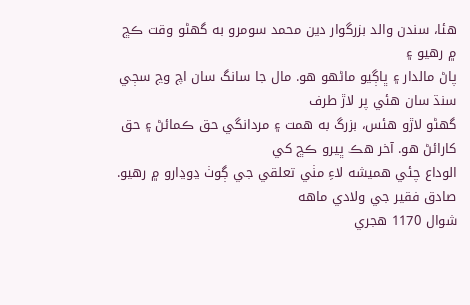هئا، سندن والد بزرگوار دين محمد سومرو به گهڻو وقت ڪڇ ۾ رهيو ۽
پاڻ مالدار ۽ ڀاڳيو ماڻهو هو. مال جا سانگ سان اچ وڃ سڄي سنڌ سان هئي پر لاڙ طرف
گهڻو لاڙو هئس، بزرگ به همت ۽ مردانگي حق ڪمائڻ ۽ حق کارائڻ هو. آخر هڪ ڀيرو ڪڇ کي
الوداع چئي هميشه لاءِ مٺي تعلقي جي ڳوٺ ڍوڍارو ۾ رهيو. صادق فقير جي ولادي ماهه
شوال 1170 هجري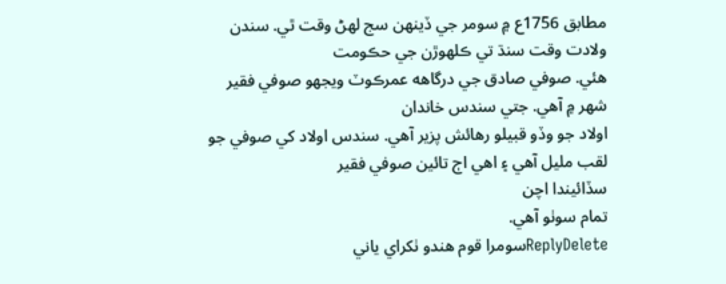مطابق 1756ع ۾ سومر جي ڏينهن سج لهڻ وقت ٿي. سندن ولادت وقت سنڌ تي ڪلهوڙن جي حڪومت
هئي. صوفي صادق جي درگاهه عمرڪوٽ ويجهو صوفي فقير شهر ۾ آهي. جتي سندس خاندان
اولاد جو وڏو قبيلو رهائش پزير آهي. سندس اولاد کي صوفي جو لقب مليل آهي ۽ اهي اڄ تائين صوفي فقير
سڏائيندا اچن
تمام سوٺو آھي.
ReplyDeleteسومرا قوم هندو ٺکراي ياني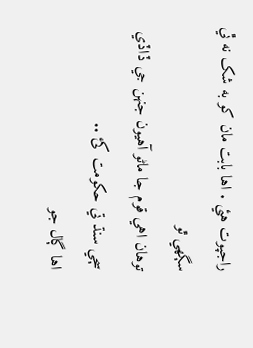راجپوت هئي . اها بابت مان کو به شک نه ٿي سڳهي ٿو
توهان اهي قوم جا ماڻو آهيون جنهن جي ڏاڏي سڄي سنڌ تي حکومت کئ ..
اها ڳال جو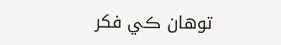توهان ڪي فکر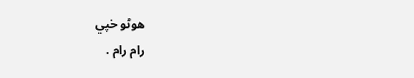هوڻو خپي
رام رام .